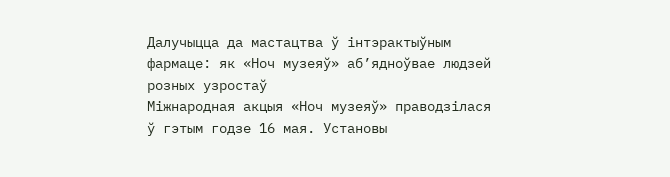Далучыцца да мастацтва ў інтэрактыўным фармаце: як «Ноч музеяў» аб’ядноўвае людзей розных узростаў
Міжнародная акцыя «Ноч музеяў» праводзілася ў гэтым годзе 16 мая. Установы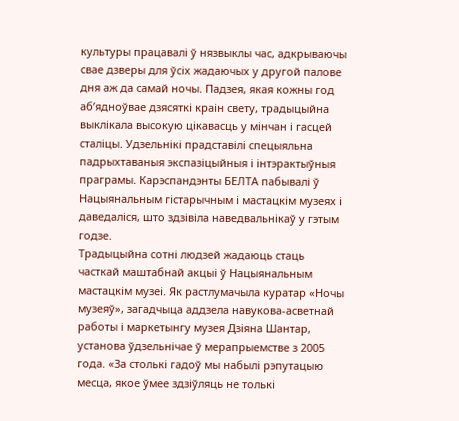культуры працавалі ў нязвыклы час, адкрываючы свае дзверы для ўсіх жадаючых у другой палове дня аж да самай ночы. Падзея, якая кожны год аб’ядноўвае дзясяткі краін свету, традыцыйна выклікала высокую цікавасць у мінчан і гасцей сталіцы. Удзельнікі прадставілі спецыяльна падрыхтаваныя экспазіцыйныя і інтэрактыўныя праграмы. Карэспандэнты БЕЛТА пабывалі ў Нацыянальным гістарычным і мастацкім музеях і даведаліся, што здзівіла наведвальнікаў у гэтым годзе.
Традыцыйна сотні людзей жадаюць стаць часткай маштабнай акцыі ў Нацыянальным мастацкім музеі. Як растлумачыла куратар «Ночы музеяў», загадчыца аддзела навукова-асветнай работы і маркетынгу музея Дзіяна Шантар, установа ўдзельнічае ў мерапрыемстве з 2005 года. «За столькі гадоў мы набылі рэпутацыю месца, якое ўмее здзіўляць не толькі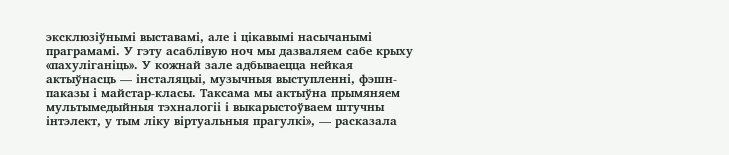эксклюзіўнымі выставамі, але і цікавымі насычанымі праграмамі. У гэту асаблівую ноч мы дазваляем сабе крыху «пахуліганіць». У кожнай зале адбываецца нейкая актыўнасць — інсталяцыі, музычныя выступленні, фэшн-паказы і майстар-класы. Таксама мы актыўна прымяняем мультымедыйныя тэхналогіі і выкарыстоўваем штучны інтэлект, у тым ліку віртуальныя прагулкі», — расказала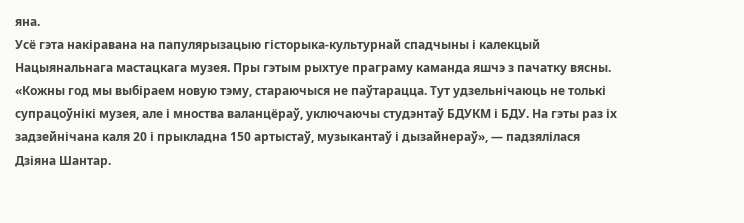яна.
Усё гэта накіравана на папулярызацыю гісторыка-культурнай спадчыны і калекцый Нацыянальнага мастацкага музея. Пры гэтым рыхтуе праграму каманда яшчэ з пачатку вясны. «Кожны год мы выбіраем новую тэму, стараючыся не паўтарацца. Тут удзельнічаюць не толькі супрацоўнікі музея, але і мноства валанцёраў, уключаючы студэнтаў БДУКМ і БДУ. На гэты раз іх задзейнічана каля 20 і прыкладна 150 артыстаў, музыкантаў і дызайнераў», — падзялілася Дзіяна Шантар.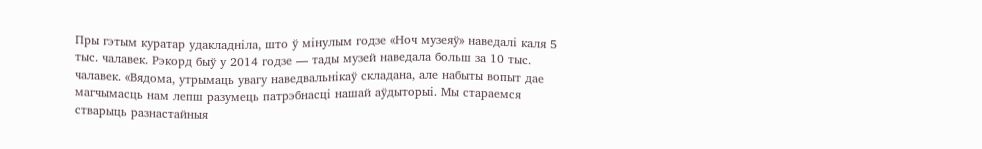Пры гэтым куратар удакладніла, што ў мінулым годзе «Ноч музеяў» наведалі каля 5 тыс. чалавек. Рэкорд быў у 2014 годзе — тады музей наведала больш за 10 тыс. чалавек. «Вядома, утрымаць увагу наведвальнікаў складана, але набыты вопыт дае магчымасць нам лепш разумець патрэбнасці нашай аўдыторыі. Мы стараемся стварыць разнастайныя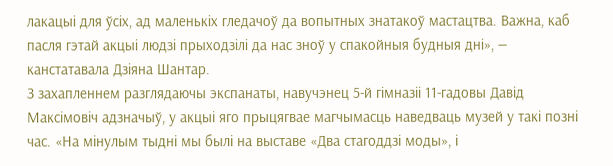лакацыі для ўсіх, ад маленькіх гледачоў да вопытных знатакоў мастацтва. Важна, каб пасля гэтай акцыі людзі прыходзілі да нас зноў у спакойныя будныя дні», — канстатавала Дзіяна Шантар.
З захапленнем разглядаючы экспанаты, навучэнец 5-й гімназіі 11-гадовы Давід Максімовіч адзначыў, у акцыі яго прыцягвае магчымасць наведваць музей у такі позні час. «На мінулым тыдні мы былі на выставе «Два стагоддзі моды», і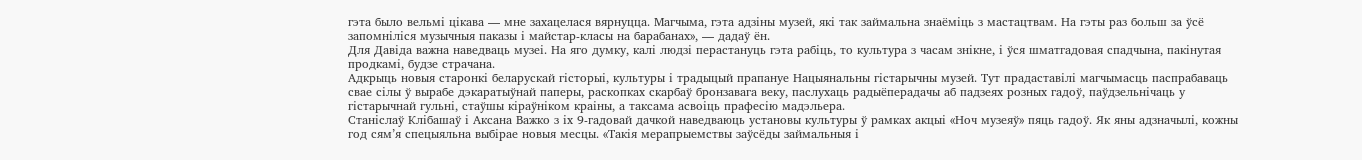гэта было вельмі цікава — мне захацелася вярнуцца. Магчыма, гэта адзіны музей, які так займальна знаёміць з мастацтвам. На гэты раз больш за ўсё запомніліся музычныя паказы і майстар-класы на барабанах», — дадаў ён.
Для Давіда важна наведваць музеі. На яго думку, калі людзі перастануць гэта рабіць, то культура з часам знікне, і ўся шматгадовая спадчына, пакінутая продкамі, будзе страчана.
Адкрыць новыя старонкі беларускай гісторыі, культуры і традыцый прапануе Нацыянальны гістарычны музей. Тут прадаставілі магчымасць паспрабаваць свае сілы ў вырабе дэкаратыўнай паперы, раскопках скарбаў бронзавага веку, паслухаць радыёперадачы аб падзеях розных гадоў, паўдзельнічаць у гістарычнай гульні, стаўшы кіраўніком краіны, а таксама асвоіць прафесію мадэльера.
Станіслаў Клібашаў і Аксана Важко з іх 9-гадовай дачкой наведваюць установы культуры ў рамках акцыі «Ноч музеяў» пяць гадоў. Як яны адзначылі, кожны год сям’я спецыяльна выбірае новыя месцы. «Такія мерапрыемствы заўсёды займальныя і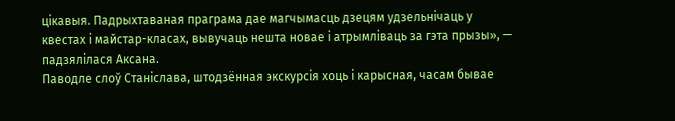цікавыя. Падрыхтаваная праграма дае магчымасць дзецям удзельнічаць у квестах і майстар-класах, вывучаць нешта новае і атрымліваць за гэта прызы», — падзялілася Аксана.
Паводле слоў Станіслава, штодзённая экскурсія хоць і карысная, часам бывае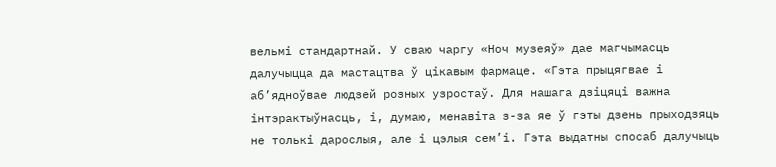вельмі стандартнай. У сваю чаргу «Ноч музеяў» дае магчымасць далучыцца да мастацтва ў цікавым фармаце. «Гэта прыцягвае і аб’ядноўвае людзей розных узростаў. Для нашага дзіцяці важна інтэрактыўнасць, і, думаю, менавіта з-за яе ў гэты дзень прыходзяць не толькі дарослыя, але і цэлыя сем’і. Гэта выдатны спосаб далучыць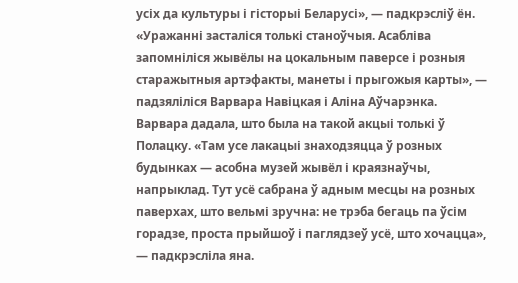усіх да культуры і гісторыі Беларусі», — падкрэсліў ён.
«Уражанні засталіся толькі станоўчыя. Асабліва запомніліся жывёлы на цокальным паверсе і розныя старажытныя артэфакты, манеты і прыгожыя карты», — падзяліліся Варвара Навіцкая і Аліна Аўчарэнка.
Варвара дадала, што была на такой акцыі толькі ў Полацку. «Там усе лакацыі знаходзяцца ў розных будынках — асобна музей жывёл і краязнаўчы, напрыклад. Тут усё сабрана ў адным месцы на розных паверхах, што вельмі зручна: не трэба бегаць па ўсім горадзе, проста прыйшоў і паглядзеў усё, што хочацца», — падкрэсліла яна.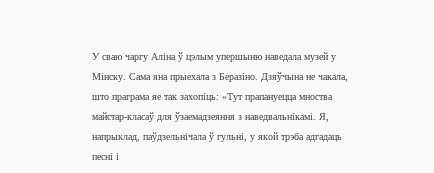У сваю чаргу Аліна ў цэлым упершыню наведала музей у Мінску. Сама яна прыехала з Беразіно. Дзяўчына не чакала, што праграма яе так захопіць: «Тут прапануецца мноства майстар-класаў для ўзаемадзеяння з наведвальнікамі. Я, напрыклад, паўдзельнічала ў гульні, у якой трэба адгадаць песні і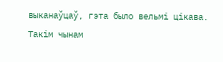выканаўцаў, гэта было вельмі цікава. Такім чынам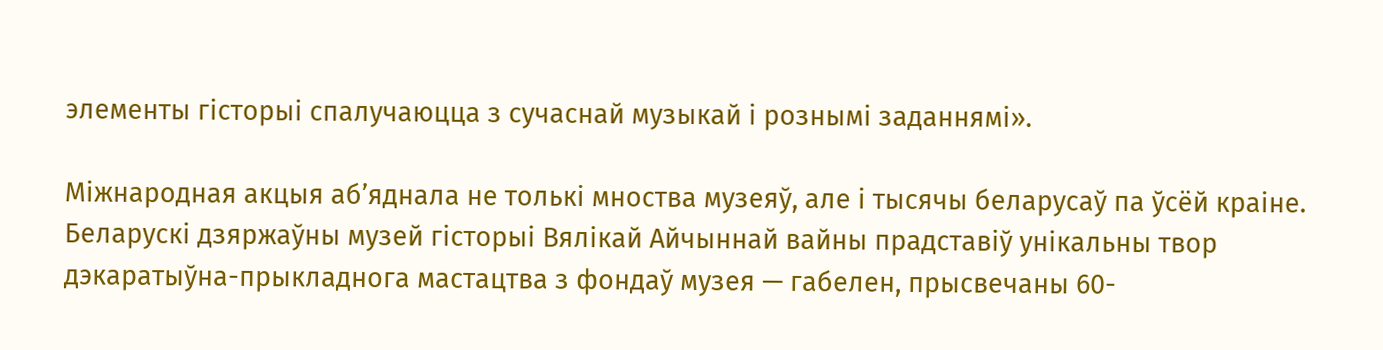элементы гісторыі спалучаюцца з сучаснай музыкай і рознымі заданнямі».

Міжнародная акцыя аб’яднала не толькі мноства музеяў, але і тысячы беларусаў па ўсёй краіне.
Беларускі дзяржаўны музей гісторыі Вялікай Айчыннай вайны прадставіў унікальны твор дэкаратыўна-прыкладнога мастацтва з фондаў музея — габелен, прысвечаны 60-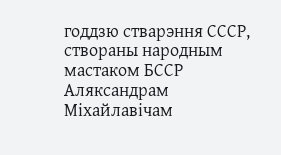годдзю стварэння СССР, створаны народным мастаком БССР Аляксандрам Міхайлавічам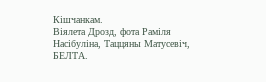Кішчанкам.
Віялета Дрозд, фота Раміля Насібуліна, Таццяны Матусевіч, БЕЛТА.